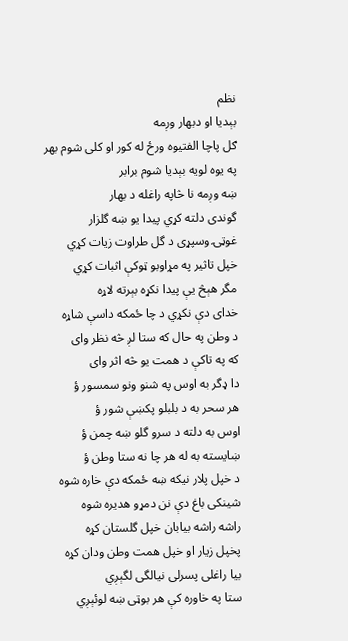نظم
بېديا او دبهار وږمه
ګل پاچا الفتيوه ورځ له کور او کلی شوم بهر
په يوه لويه بېديا شوم برابر
ښه وږمه نا څاپه راغله د بهار
گوندی دلته کړي پيدا يو ښه گلزار
غوټۍ وسپړی د گل طراوت زيات کړي
خپل تاثير په مړاوبو ټوکې اثبات کړي
مگر هېڅ يې پيدا نکړه بېرته لاړه
خدای دې نکړي د چا ځمکه داسې شاړه
د وطن په حال که ستا لږ څه نظر وای
که په تاکې د همت يو څه اثر وای
دا ډگر به اوس په شنو ونو سمسور ؤ
هر سحر به د بلبلو پکښې شور ؤ
اوس به دلته د سرو گلو ښه چمن ؤ
ښايسته به له هر چا نه ستا وطن ؤ
د خپل پلار نيکه ښه ځمکه دې خاره شوه
شينکی باغ دې نن دمړو هديره شوه
راشه راشه بيابان خپل گلستان کړه
پخپل زيار او خپل همت وطن ودان کړه
بيا راغلی پسرلی نيالگی لگېږي
ستا په خاوره کې هر بوټی ښه لوئېږي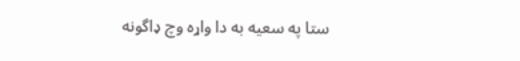ستا په سعيه به دا واړه وچ ډاگونه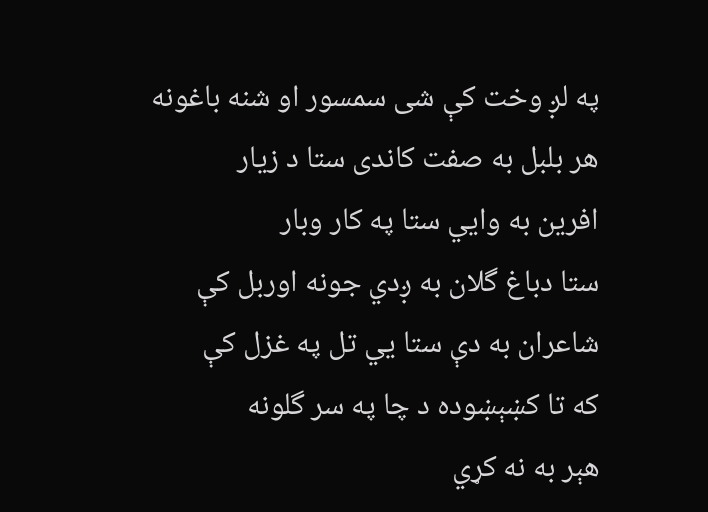په لږ وخت کې شی سمسور او شنه باغونه
هر بلبل به صفت کاندی ستا د زيار
افرين به وايي ستا په کار وبار
ستا دباغ گلان به ږدي جونه اوربل کې
شاعران به دې ستا يي تل په غزل کې
که تا کښېښوده د چا په سر گلونه
هېر به نه کړي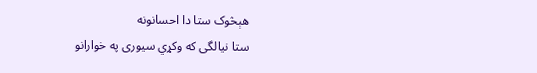هېڅوک ستا دا احسانونه
ستا نيالگی که وکړي سيوری په خوارانو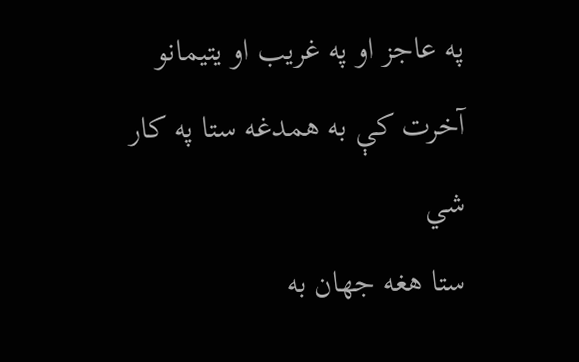په عاجز او په غريب او يتيمانو
آخرت کې به همدغه ستا په کار شي
ستا هغه جهان به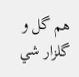هم گل و گلزار شي